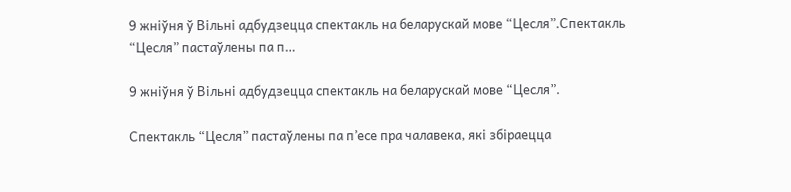9 жніўня ў Вільні адбудзецца спектакль на беларускай мове “Цесля”.Спектакль “Цесля” пастаўлены па п…

9 жніўня ў Вільні адбудзецца спектакль на беларускай мове “Цесля”.

Спектакль “Цесля” пастаўлены па п’есе пра чалавека, які збіраецца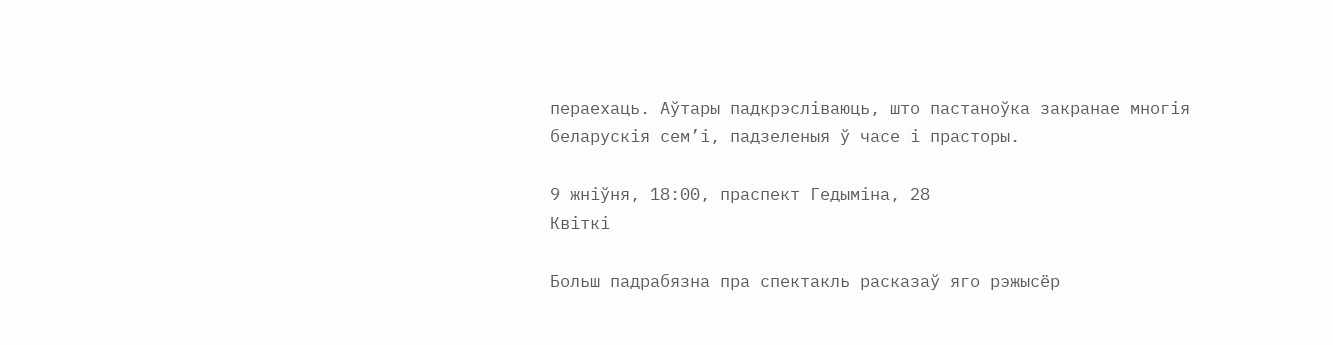пераехаць. Аўтары падкрэсліваюць, што пастаноўка закранае многія беларускія сем’і, падзеленыя ў часе і прасторы.

9 жніўня, 18:00, праспект Гедыміна, 28
Квіткі

Больш падрабязна пра спектакль расказаў яго рэжысёр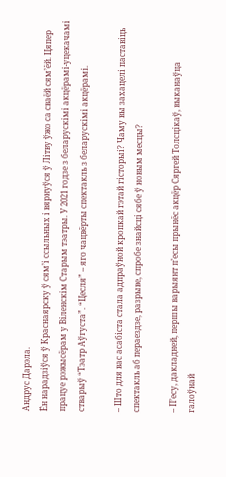Андрус Дарэла.
Ён нарадзіўся ў Краснаярску ў сям’і ссыльных і вярнуўся ў Літву ўжо са сваёй сям’ёй. Цяпер працуе рэжысёрам у Віленскім Старым тэатры. У 2021 годзе з беларускімі акцёрамі-уцекачамі стварыў “Тэатр Аўгуста”. “Цесля” – яго чацвёрты спектакль з беларускімі акцёрамі.

– Што для вас асабіста стала адпраўной кропкай гэтай гісторыі? Чаму вы захацелі паставіць спектакль аб пераездзе, разрыве, спробе знайсці сябе ў новым месцы?

– П’есу, дакладней, першы варыянт п’есы прынёс акцёр Сяргей Толсцікаў, выканаўца галоўнай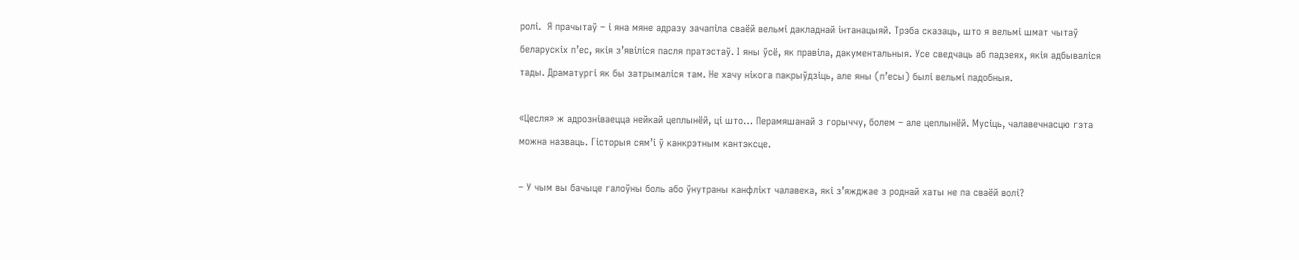ролі.  Я прачытаў – і яна мяне адразу зачапіла сваёй вельмі дакладнай інтанацыяй. Трэба сказаць, што я вельмі шмат чытаў беларускіх п’ес, якія з’явіліся пасля пратэстаў. І яны ўсё, як правіла, дакументальныя. Усе сведчаць аб падзеях, якія адбываліся тады. Драматургі як бы затрымаліся там. Не хачу нікога пакрыўдзіць, але яны (п’есы) былі вельмі падобныя.

«Цесля» ж адрозніваецца нейкай цеплынёй, ці што… Перамяшанай з горыччу, болем – але цеплынёй. Мусіць, чалавечнасцю гэта можна назваць. Гісторыя сям’і ў канкрэтным кантэксце.

– У чым вы бачыце галоўны боль або ўнутраны канфлікт чалавека, які з’яжджае з роднай хаты не па сваёй волі?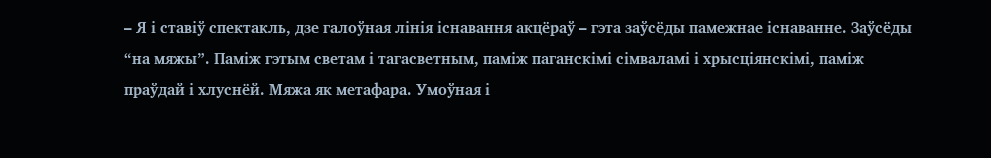– Я і ставіў спектакль, дзе галоўная лінія існавання акцёраў – гэта заўсёды памежнае існаванне. Заўсёды “на мяжы”. Паміж гэтым светам і тагасветным, паміж паганскімі сімваламі і хрысціянскімі, паміж праўдай і хлуснёй. Мяжа як метафара. Умоўная і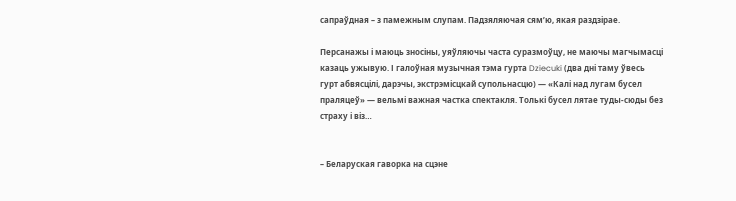сапраўдная – з памежным слупам. Падзяляючая сям’ю, якая раздзірае.

Персанажы і маюць зносіны, уяўляючы часта суразмоўцу, не маючы магчымасці казаць ужывую. І галоўная музычная тэма гурта Dziecuki (два дні таму ўвесь гурт абвясцілі, дарэчы, экстрэмісцкай супольнасцю) — «Калі над лугам бусел праляцеў» — вельмі важная частка спектакля. Толькі бусел лятае туды-сюды без страху і віз…


– Беларуская гаворка на сцэне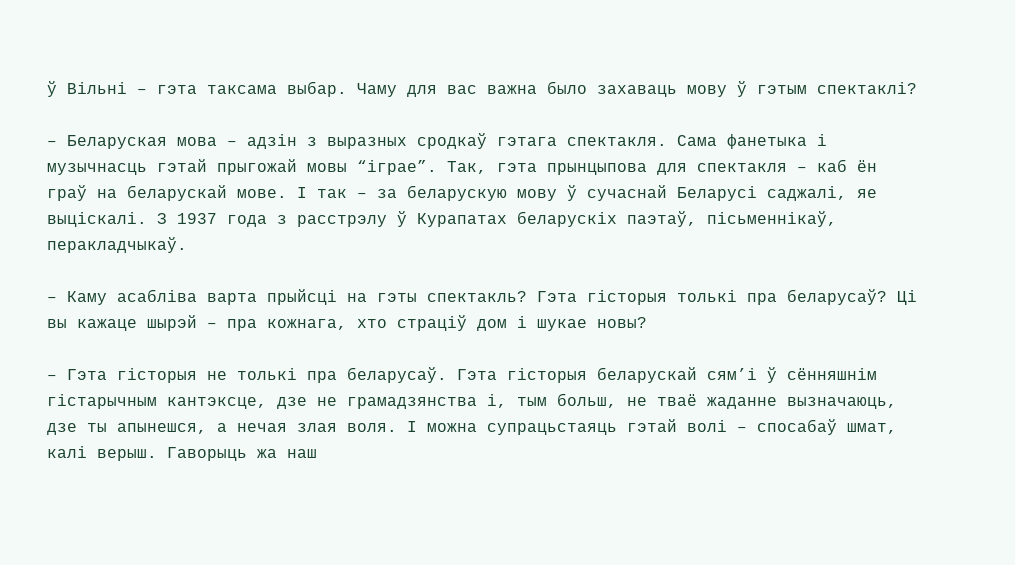ў Вільні – гэта таксама выбар. Чаму для вас важна было захаваць мову ў гэтым спектаклі?

– Беларуская мова – адзін з выразных сродкаў гэтага спектакля. Сама фанетыка і музычнасць гэтай прыгожай мовы “іграе”. Так, гэта прынцыпова для спектакля – каб ён граў на беларускай мове. І так – за беларускую мову ў сучаснай Беларусі саджалі, яе выціскалі. З 1937 года з расстрэлу ў Курапатах беларускіх паэтаў, пісьменнікаў, перакладчыкаў.

– Каму асабліва варта прыйсці на гэты спектакль? Гэта гісторыя толькі пра беларусаў? Ці вы кажаце шырэй – пра кожнага, хто страціў дом і шукае новы?

– Гэта гісторыя не толькі пра беларусаў. Гэта гісторыя беларускай сям’і ў сённяшнім гістарычным кантэксце, дзе не грамадзянства і, тым больш, не тваё жаданне вызначаюць, дзе ты апынешся, а нечая злая воля. І можна супрацьстаяць гэтай волі – спосабаў шмат, калі верыш. Гаворыць жа наш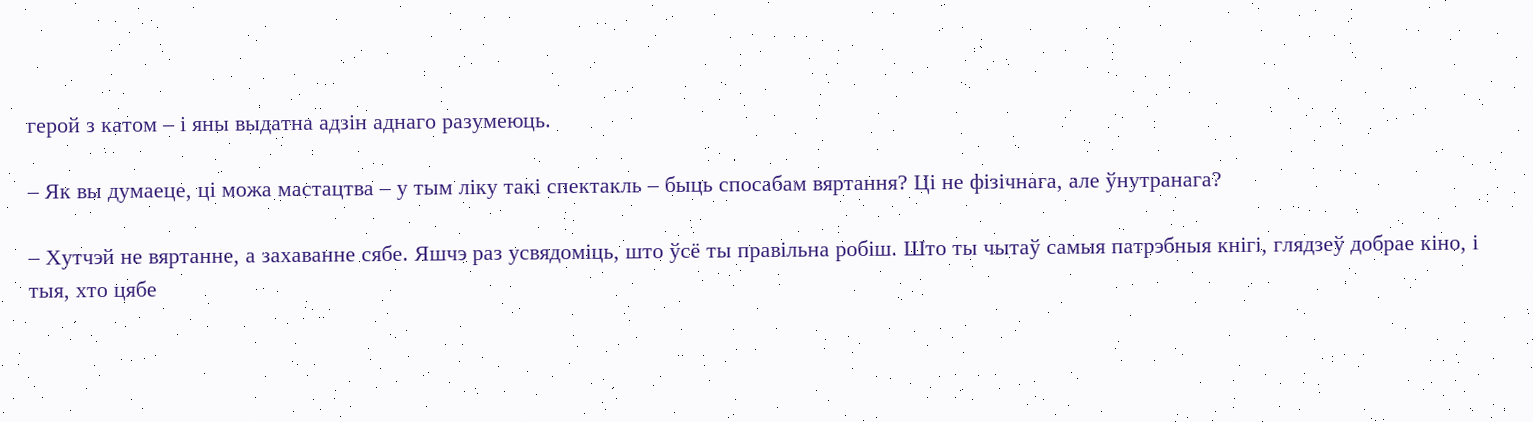герой з катом – і яны выдатна адзін аднаго разумеюць.

– Як вы думаеце, ці можа мастацтва – у тым ліку такі спектакль – быць спосабам вяртання? Ці не фізічнага, але ўнутранага?

– Хутчэй не вяртанне, а захаванне сябе. Яшчэ раз усвядоміць, што ўсё ты правільна робіш. Што ты чытаў самыя патрэбныя кнігі, глядзеў добрае кіно, і тыя, хто цябе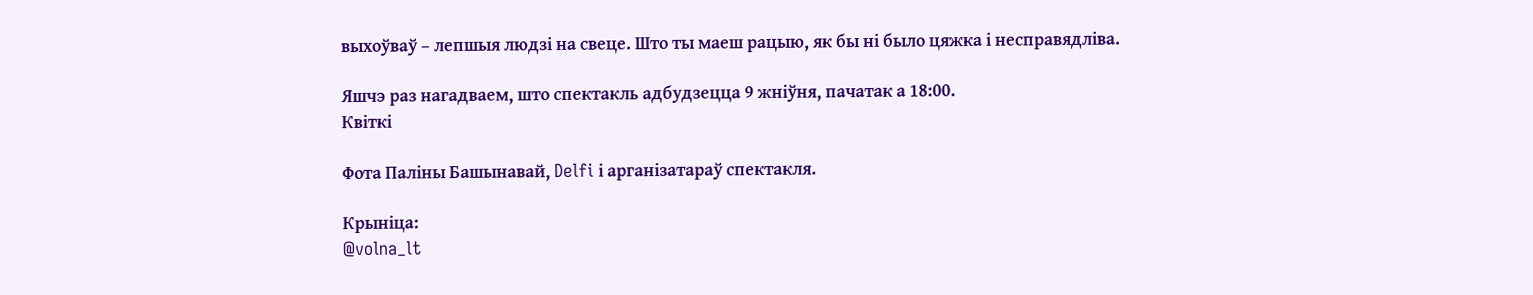выхоўваў – лепшыя людзі на свеце. Што ты маеш рацыю, як бы ні было цяжка і несправядліва.

Яшчэ раз нагадваем, што спектакль адбудзецца 9 жніўня, пачатак а 18:00.
Квіткі

Фота Паліны Башынавай, Delfi і арганізатараў спектакля.

Крыніца:
@volna_lt